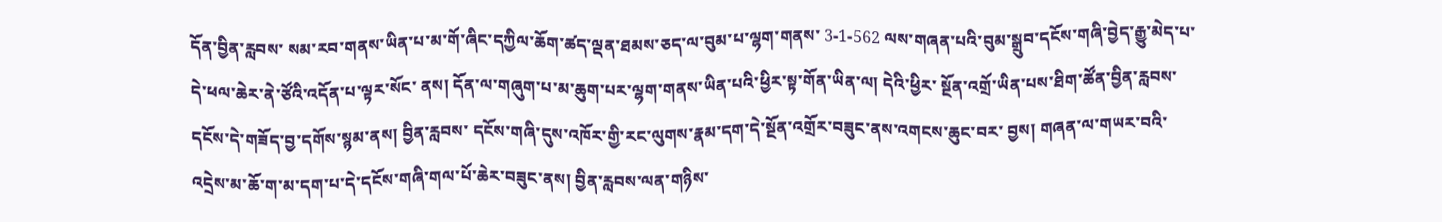དོན་བྱིན་རླབས་ སམ་རབ་གནས་ཡིན་པ་མ་གོ་ཞིང་དཀྱིལ་ཆོག་ཚད་ལྡན་ཐམས་ཅད་ལ་བུམ་པ་ལྷག་གནས་ 3-1-562 ལས་གཞན་པའི་བུམ་སྒྲུབ་དངོས་གཞི་བྱེད་རྒྱུ་མེད་པ་དེ་ཕལ་ཆེར་ནེ་ཙོའི་འདོན་པ་ལྟར་སོང་ ནས། དོན་ལ་གཞུག་པ་མ་ཆུག་པར་ལྷག་གནས་ཡིན་པའི་ཕྱིར་སྟ་གོན་ཡིན་ལ། དེའི་ཕྱིར་ སྔོན་འགྲོ་ཡིན་པས་ཐིག་ཚོན་བྱིན་རླབས་དངོས་དེ་གཟོད་བྱ་དགོས་སྙམ་ནས། བྱིན་རླབས་ དངོས་གཞི་དུས་འཁོར་གྱི་རང་ལུགས་རྣམ་དག་དེ་སྔོན་འགྲོར་བཟུང་ནས་འགངས་ཆུང་བར་ བྱས། གཞན་ལ་གཡར་བའི་འདྲེས་མ་ཆོ་ག་མ་དག་པ་དེ་དངོས་གཞི་གལ་པོ་ཆེར་བཟུང་ནས། བྱིན་རླབས་ལན་གཉིས་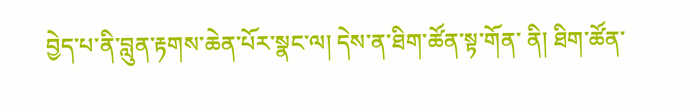བྱེད་པ་ནི་བླུན་རྟགས་ཆེན་པོར་སྣང་ལ། དེས་ན་ཐིག་ཚོན་སྟ་གོན་ ནི། ཐིག་ཚོན་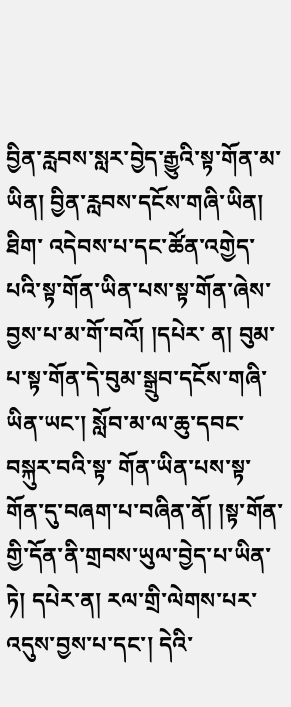བྱིན་རླབས་སླར་བྱེད་རྒྱུའི་སྟ་གོན་མ་ཡིན། བྱིན་རླབས་དངོས་གཞི་ཡིན། ཐིག་ འདེབས་པ་དང་ཚོན་འགྱེད་པའི་སྟ་གོན་ཡིན་པས་སྟ་གོན་ཞེས་བྱས་པ་མ་གོ་བའོ། །དཔེར་ ན། བུམ་པ་སྟ་གོན་དེ་བུམ་སྒྲུབ་དངོས་གཞི་ཡིན་ཡང་། སློབ་མ་ལ་ཆུ་དབང་བསྐུར་བའི་སྟ་ གོན་ཡིན་པས་སྟ་གོན་དུ་བཞག་པ་བཞིན་ནོ། །སྟ་གོན་གྱི་དོན་ནི་གྲབས་ཡུལ་བྱེད་པ་ཡིན་ཏེ། དཔེར་ན། རལ་གྲི་ལེགས་པར་འདུས་བྱས་པ་དང་། དེའི་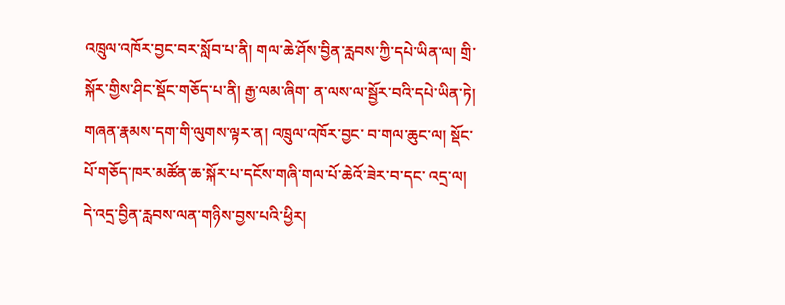འཁྲུལ་འཁོར་བྱང་བར་སློབ་པ་ནི། གལ་ཆེ་ཤོས་བྱིན་རླབས་ཀྱི་དཔེ་ཡིན་ལ། གྲི་སྐོར་གྱིས་ཤིང་སྡོང་གཅོད་པ་ནི། རྒྱ་ལམ་ཞིག་ ན་ལས་ལ་སྦྱོར་བའི་དཔེ་ཡིན་ཏེ། གཞན་རྣམས་དག་གི་ལུགས་ལྟར་ན། འཁྲུལ་འཁོར་བྱང་ བ་གལ་ཆུང་ལ། སྡོང་པོ་གཅོད་ཁར་མཚོན་ཆ་སྐོར་པ་དངོས་གཞི་གལ་པོ་ཆེའོ་ཟེར་བ་དང་ འདྲ་ལ། དེ་འདྲ་བྱིན་རླབས་ལན་གཉིས་བྱས་པའི་ཕྱིར།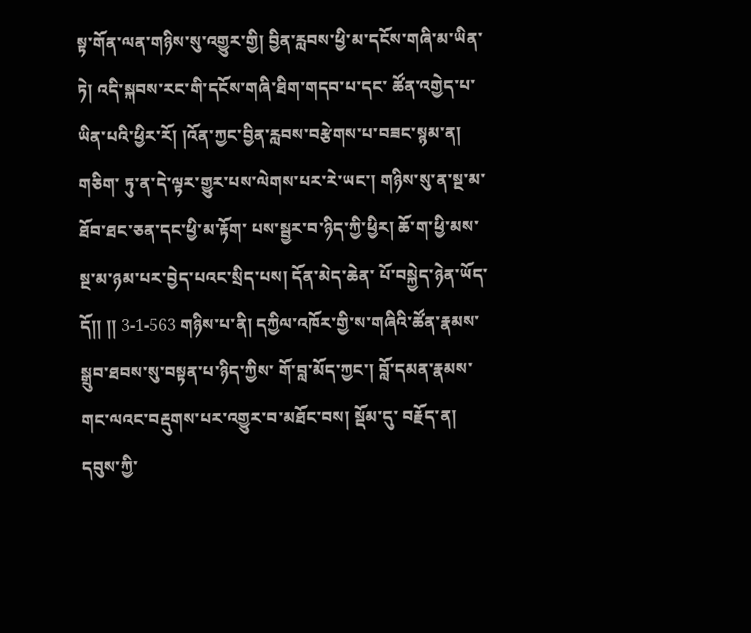སྟ་གོན་ལན་གཉིས་སུ་འགྱུར་གྱི། བྱིན་རླབས་ཕྱི་མ་དངོས་གཞི་མ་ཡིན་ཏེ། འདི་སྐབས་རང་གི་དངོས་གཞི་ཐིག་གདབ་པ་དང་ ཚོན་འགྱེད་པ་ཡིན་པའི་ཕྱིར་རོ། །འོན་ཀྱང་བྱིན་རླབས་བརྩེགས་པ་བཟང་སྙམ་ན། གཅིག་ ཏུ་ན་དེ་ལྟར་གྱུར་པས་ལེགས་པར་རེ་ཡང་། གཉིས་སུ་ན་སྔ་མ་ཐོབ་ཐང་ཅན་དང་ཕྱི་མ་རྟོག་ པས་སྦྱར་བ་ཉིད་ཀྱི་ཕྱིར། ཆོ་ག་ཕྱི་མས་སྔ་མ་ཉམ་པར་བྱེད་པའང་སྲིད་པས། དོན་མེད་ཆེན་ པོ་བསྐྱེད་ཉེན་ཡོད་དོ།། །། 3-1-563 གཉིས་པ་ནི། དཀྱིལ་འཁོར་གྱི་ས་གཞིའི་ཚོན་རྣམས་སྒྲུབ་ཐབས་སུ་བསྟན་པ་ཉིད་ཀྱིས་ གོ་བླ་མོད་ཀྱང་། བློ་དམན་རྣམས་གང་ལའང་བརྡུགས་པར་འགྱུར་བ་མཐོང་བས། སྡོམ་དུ་ བརྗོད་ན། དབུས་ཀྱི་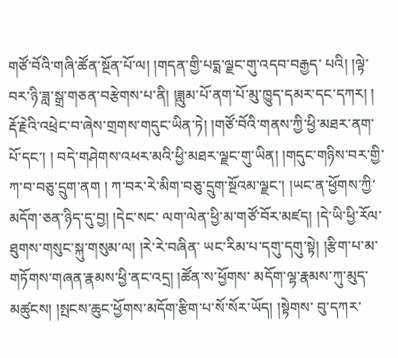གཙོ་བོའི་གཞི་ཚོན་སྔོན་པོ་ལ། །གདན་གྱི་པདྨ་ལྗང་གུ་འདབ་བརྒྱད་ པའི། །ལྟེ་བར་ཉི་ཟླ་སྒྲ་གཅན་བརྩེགས་པ་ནི། །ཟླུམ་པོ་ནག་པོ་མུ་ཁྱུད་དམར་དང་དཀར། ། རྡོ་རྗེའི་འཕྲེང་བ་ཞེས་གྲགས་གདུང་ཡིན་ཏེ། །གཙོ་བོའི་གནས་ཀྱི་ཕྱི་མཐར་ནག་པོ་དང་། ། བདེ་གཤེགས་འཕར་མའི་ཕྱི་མཐར་ལྗང་གུ་ཡིན། །གདུང་གཉིས་བར་གྱི་ཀ་བ་བཅུ་དྲུག་ནག ། ཀ་བར་རེ་མིག་བཅུ་དྲུག་སྔོའམ་ལྗང་། །ཡང་ན་ཕྱོགས་ཀྱི་མདོག་ཅན་ཉིད་དུ་བྱ། །དེང་སང་ ལག་ལེན་ཕྱི་མ་གཙོ་བོར་མཛད། །དེ་ཡི་ཕྱི་རོལ་ཐུགས་གསུང་སྐུ་གསུམ་ལ། །རེ་རེ་བཞིན་ ཡང་རིམ་པ་དགུ་དགུ་སྟེ། །རྩིག་པ་མ་གཏོགས་གཞན་རྣམས་ཕྱི་ནང་འདྲ། །ཚོན་ས་ཕྱོགས་ མདོག་ལྷ་རྣམས་ཀུ་མུད་མཚུངས། །སྤངས་ཆུང་ཕྱོགས་མདོག་རྩིག་པ་སོ་སོར་ཡོད། །སྟེགས་ བུ་དཀར་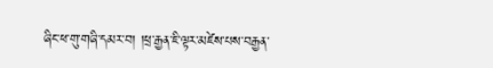ཞིང་ཕ་གུ་གཞི་དམར་བ། །ཕྲ་རྒྱན་ཇི་ལྟར་མཛེས་པས་བརྒྱན་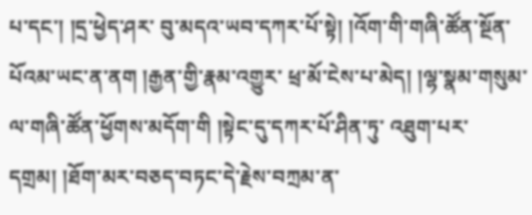པ་དང་། །དྲ་ཕྱེད་ཤར་ བུ་མདའ་ཡབ་དཀར་པོ་སྟེ། །འོག་གི་གཞི་ཚོན་སྔོན་པོའམ་ཡང་ན་ནག །རྒྱན་གྱི་རྣམ་འགྱུར་ ཕྲ་མོ་ངེས་པ་མེད། །ལྷ་སྣམ་གསུམ་ལ་གཞི་ཚོན་ཕྱོགས་མདོག་གི །སྟེང་དུ་དཀར་པོ་ཤིན་ཏུ་ འཐུག་པར་དགྲམ། །ཐོག་མར་བཅད་བཏང་དེ་རྗེས་བཀྲམ་ན་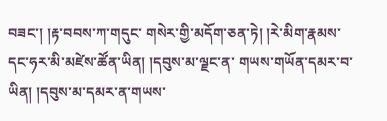བཟང་། །རྟ་བབས་ཀ་གདུང་ གསེར་གྱི་མདོག་ཅན་ཏེ། །རེ་མིག་རྣམས་དང་ཧར་མི་མཛེས་ཚོན་ཡིན། །དབུས་མ་ལྗང་ན་ གཡས་གཡོན་དམར་བ་ཡིན། །དབུས་མ་དམར་ན་གཡས་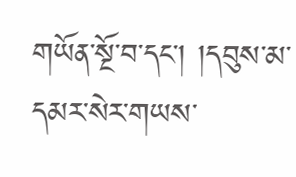གཡོན་སྔོ་བ་དང་། །དབུས་མ་ དམར་སེར་གཡས་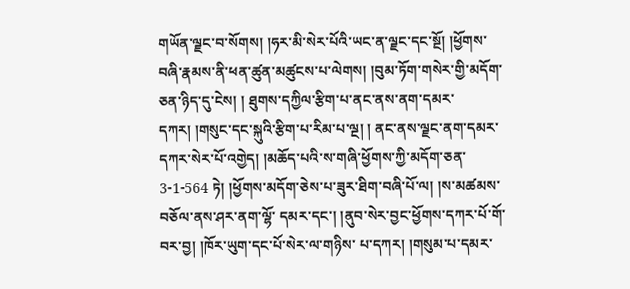གཡོན་ལྗང་བ་སོགས། །ཧར་མི་སེར་པོའི་ཡང་ན་ལྗང་དང་སྔོ། །ཕྱོགས་ བཞི་རྣམས་ནི་ཕན་ཚུན་མཚུངས་པ་ལེགས། །བུམ་ཏོག་གསེར་གྱི་མདོག་ཅན་ཉིད་དུ་ངེས། ། ཐུགས་དཀྱིལ་རྩིག་པ་ནང་ནས་ནག་དམར་དཀར། །གསུང་དང་སྐུའི་རྩིག་པ་རིམ་པ་ལྔ། ། ནང་ནས་ལྗང་ནག་དམར་དཀར་སེར་པོ་འགྱེད། །མཆོད་པའི་ས་གཞི་ཕྱོགས་ཀྱི་མདོག་ཅན་ 3-1-564 ཏེ། །ཕྱོགས་མདོག་ཅེས་པ་ཟུར་ཐིག་བཞི་པོ་ལ། །ས་མཚམས་བཅོལ་ནས་ཤར་ནག་ལྷོ་ དམར་དང་། །ནུབ་སེར་བྱང་ཕྱོགས་དཀར་པོ་གོ་བར་བྱ། །ཁོར་ཡུག་དང་པོ་སེར་ལ་གཉིས་ པ་དཀར། །གསུམ་པ་དམར་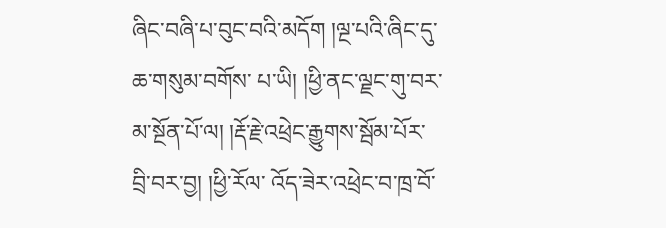ཞིང་བཞི་པ་བུང་བའི་མདོག །ལྔ་པའི་ཞིང་དུ་ཆ་གསུམ་བགོས་ པ་ཡི། །ཕྱི་ནང་ལྗང་གུ་བར་མ་སྔོན་པོ་ལ། །རྡོ་རྗེ་འཕྲེང་རྒྱུགས་སྦོམ་པོར་བྲི་བར་བྱ། །ཕྱི་རོལ་ འོད་ཟེར་འཕྲེང་བ་ཁྲ་བོ་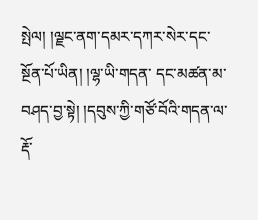སྤེལ། །ལྗང་ནག་དམར་དཀར་སེར་དང་སྔོན་པོ་ཡིན། །ལྷ་ཡི་གདན་ དང་མཚན་མ་བཤད་བྱ་སྟེ། །དབུས་ཀྱི་གཙོ་བོའི་གདན་ལ་རྡོ་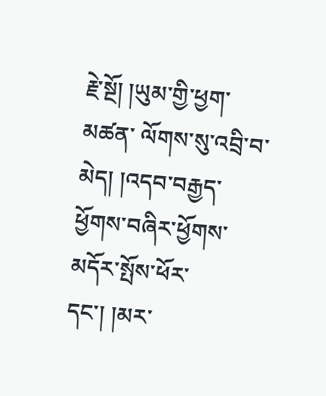རྗེ་སྔོ། །ཡུམ་གྱི་ཕྱག་མཚན་ ལོགས་སུ་འབྲི་བ་མེད། །འདབ་བརྒྱད་ཕྱོགས་བཞིར་ཕྱོགས་མདོར་སྤོས་ཕོར་དང་། །མར་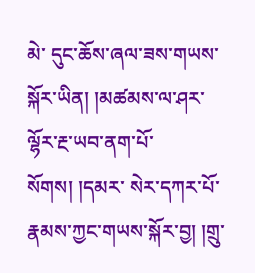མེ་ དུང་ཆོས་ཞལ་ཟས་གཡས་སྐོར་ཡིན། །མཚམས་ལ་ཤར་ལྷོར་རྔ་ཡབ་ནག་པོ་སོགས། །དམར་ སེར་དཀར་པོ་རྣམས་ཀྱང་གཡས་སྐོར་བྱ། །གྲུ་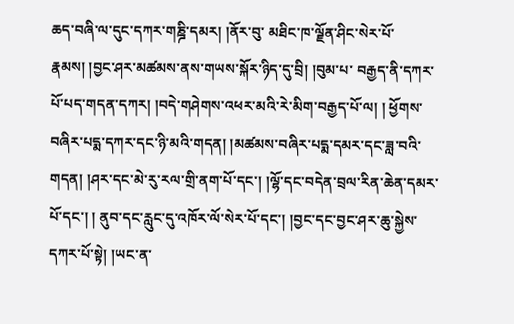ཆད་བཞི་ལ་དུང་དཀར་གཎྜི་དམར། །ནོར་བུ་ མཐིང་ཁ་ལྗོན་ཤིང་སེར་པོ་རྣམས། །བྱང་ཤར་མཚམས་ནས་གཡས་སྐོར་ཉིད་དུ་བྲི། །བུམ་པ་ བརྒྱད་ནི་དཀར་པོ་པད་གདན་དཀར། །བདེ་གཤེགས་འཕར་མའི་རེ་མིག་བརྒྱད་པོ་ལ། ། ཕྱོགས་བཞིར་པདྨ་དཀར་དང་ཉི་མའི་གདན། །མཚམས་བཞིར་པདྨ་དམར་དང་ཟླ་བའི་ གདན། །ཤར་དང་མེ་རུ་རལ་གྲི་ནག་པོ་དང་། །ལྷོ་དང་བདེན་བྲལ་རིན་ཆེན་དམར་པོ་དང་། ། ནུབ་དང་རླུང་དུ་འཁོར་ལོ་སེར་པོ་དང་། །བྱང་དང་བྱང་ཤར་ཆུ་སྐྱེས་དཀར་པོ་སྟེ། །ཡང་ན་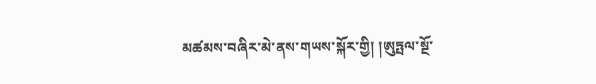མཚམས་བཞིར་མེ་ནས་གཡས་སྐོར་གྱི། །ཨུཏྤལ་སྔོ་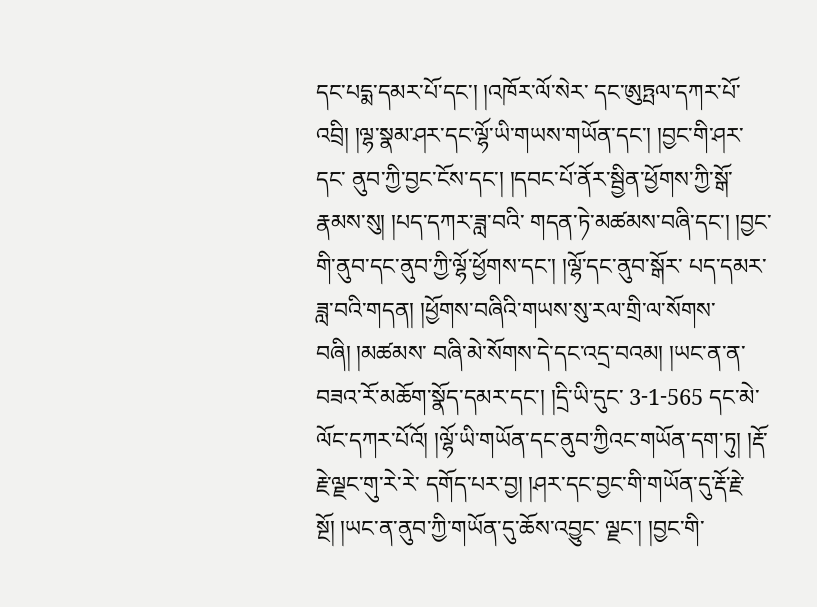དང་པདྨ་དམར་པོ་དང་། །འཁོར་ལོ་སེར་ དང་ཨུཏྤལ་དཀར་པོ་འབྲི། །ལྷ་སྣམ་ཤར་དང་ལྷོ་ཡི་གཡས་གཡོན་དང་། །བྱང་གི་ཤར་དང་ ནུབ་ཀྱི་བྱང་ངོས་དང་། །དབང་པོ་ནོར་སྦྱིན་ཕྱོགས་ཀྱི་སྒོ་རྣམས་སུ། །པད་དཀར་ཟླ་བའི་ གདན་ཏེ་མཚམས་བཞི་དང་། །བྱང་གི་ནུབ་དང་ནུབ་ཀྱི་ལྷོ་ཕྱོགས་དང་། །ལྷོ་དང་ནུབ་སྒོར་ པད་དམར་ཟླ་བའི་གདན། །ཕྱོགས་བཞིའི་གཡས་སུ་རལ་གྲི་ལ་སོགས་བཞི། །མཚམས་ བཞི་མེ་སོགས་དེ་དང་འདྲ་བའམ། །ཡང་ན་ན་བཟའ་རོ་མཆོག་སྣོད་དམར་དང་། །དྲི་ཡི་དུང་ 3-1-565 དང་མེ་ལོང་དཀར་པོའོ། །ལྷོ་ཡི་གཡོན་དང་ནུབ་ཀྱིའང་གཡོན་དག་ཏུ། །རྡོ་རྗེ་ལྗང་གུ་རེ་རེ་ དགོད་པར་བྱ། །ཤར་དང་བྱང་གི་གཡོན་དུ་རྡོ་རྗེ་སྔོ། །ཡང་ན་ནུབ་ཀྱི་གཡོན་དུ་ཆོས་འབྱུང་ ལྗང་། །བྱང་གི་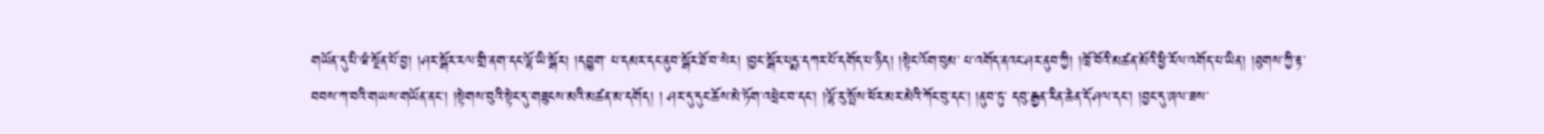གཡོན་དུ་པི་ཝཾ་སྔོན་པོ་བྱ། །ཤར་སྒོར་རལ་གྲི་ནག་དང་ལྷོ་ཡི་སྒོར། །དབྱུག་ པ་དམར་དང་ནུབ་སྒོར་ཐོ་བ་སེར། །བྱང་སྒོར་པདྨ་དཀར་པོ་དགོད་པ་ཉིད། །སྟེང་འོག་བུམ་ པ་འགོད་ནའང་ཤར་ནུབ་ཀྱི། །ཁྲོ་བོའི་མཚན་མོའི་ཕྱི་རོལ་འགོད་པ་ཡིན། །ཐུགས་ཀྱི་རྟ་ བབས་ཀ་བའི་གཡས་གཡོན་ནང་། །སྟེགས་བུའི་སྟེང་དུ་གཟུངས་མའི་མཚན་མ་དགོད། ། ཤར་དུ་དུང་ཆོས་མེ་ཏོག་འཕྲེང་བ་དང་། །ལྷོ་རུ་སྤོས་ཕོར་མར་མེའི་ཀོང་བུ་དང་། །ནུབ་ཏུ་ དབུ་རྒྱན་རིན་ཆེན་དོ་ཤལ་དང་། །བྱང་དུ་ཞལ་ཟས་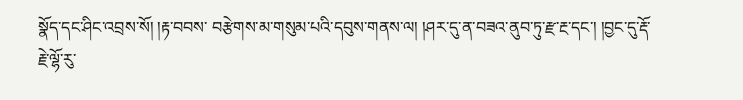སྣོད་དང་ཤིང་འབྲས་སོ། །རྟ་བབས་ བརྩེགས་མ་གསུམ་པའི་དབུས་གནས་ལ། །ཤར་དུ་ན་བཟའ་ནུབ་ཏུ་རྫ་རྔ་དང་། །བྱང་དུ་རྡོ་ རྗེ་ལྷོ་རུ་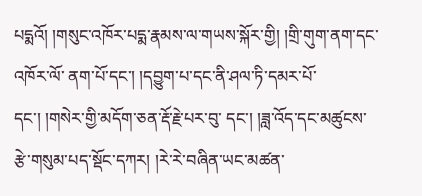པདྨའོ། །གསུང་འཁོར་པདྨ་རྣམས་ལ་གཡས་སྐོར་གྱི། །གྲི་གུག་ནག་དང་འཁོར་ལོ་ ནག་པོ་དང་། །དབྱུག་པ་དང་ནི་ཤལ་ཏི་དམར་པོ་དང་། །གསེར་གྱི་མདོག་ཅན་རྡོ་རྗེ་པར་བུ་ དང་། །ཟླ་འོད་དང་མཚུངས་རྩེ་གསུམ་པད་སྡོང་དཀར། །རེ་རེ་བཞིན་ཡང་མཚན་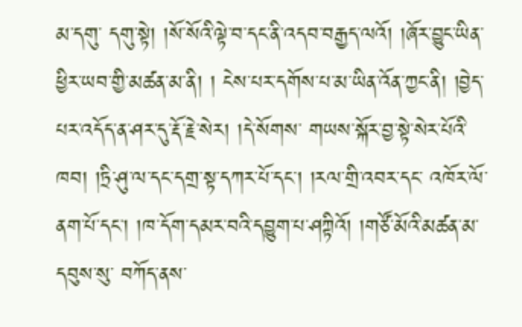མ་དགུ་ དགུ་སྟེ། །སོ་སོའི་ལྟེ་བ་དང་ནི་འདབ་བརྒྱད་ལའོ། །ཞོར་བྱུང་ཡིན་ཕྱིར་ཡབ་གྱི་མཚན་མ་ནི། ། ངེས་པར་དགོས་པ་མ་ཡིན་འོན་ཀྱང་ནི། །བྱེད་པར་འདོད་ན་ཤར་དུ་རྡོ་རྗེ་སེར། །དེ་སོགས་ གཡས་སྐོར་བྱ་སྟེ་སེར་པོའི་ཁབ། །ཏྲི་ཤུ་ལ་དང་དགྲ་སྟ་དཀར་པོ་དང་། །རལ་གྲི་འབར་དང་ འཁོར་ལོ་ནག་པོ་དང་། །ཁ་དོག་དམར་བའི་དབྱུག་པ་ཤཀྟིའོ། །གཙོ་མོའི་མཚན་མ་དབུས་སུ་ བཀོད་ནས་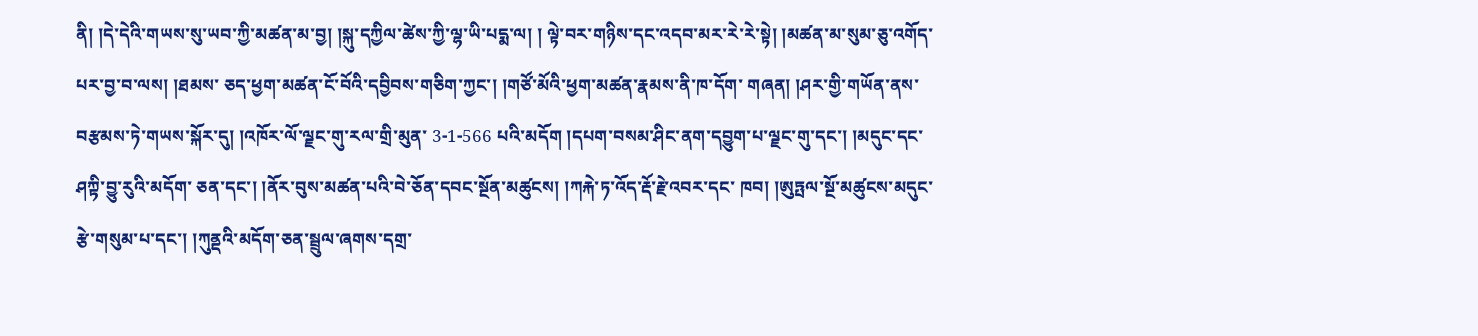ནི། །དེ་དེའི་གཡས་སུ་ཡབ་ཀྱི་མཚན་མ་བྱ། །སྐུ་དཀྱིལ་ཚེས་ཀྱི་ལྷ་ཡི་པདྨ་ལ། ། ལྟེ་བར་གཉིས་དང་འདབ་མར་རེ་རེ་སྟེ། །མཚན་མ་སུམ་ཅུ་འགོད་པར་བྱ་བ་ལས། །ཐམས་ ཅད་ཕྱག་མཚན་ངོ་བོའི་དབྱིབས་གཅིག་ཀྱང་། །གཙོ་མོའི་ཕྱག་མཚན་རྣམས་ནི་ཁ་དོག་ གཞན། །ཤར་གྱི་གཡོན་ནས་བརྩམས་ཏེ་གཡས་སྐོར་དུ། །འཁོར་ལོ་ལྗང་གུ་རལ་གྲི་མུན་ 3-1-566 པའི་མདོག །དཔག་བསམ་ཤིང་ནག་དབྱུག་པ་ལྗང་གུ་དང་། །མདུང་དང་ཤཀྟི་བྱུ་རུའི་མདོག་ ཅན་དང་། །ནོར་བུས་མཚན་པའི་བེ་ཅོན་དབང་སྔོན་མཚུངས། །ཀརྐེ་ཏ་འོད་རྡོ་རྗེ་འབར་དང་ ཁབ། །ཨུཏྤལ་སྔོ་མཚུངས་མདུང་རྩེ་གསུམ་པ་དང་། །ཀུནྡའི་མདོག་ཅན་སྦྲུལ་ཞགས་དགྲ་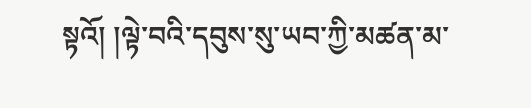སྟའོ། །ལྟེ་བའི་དབུས་སུ་ཡབ་ཀྱི་མཚན་མ་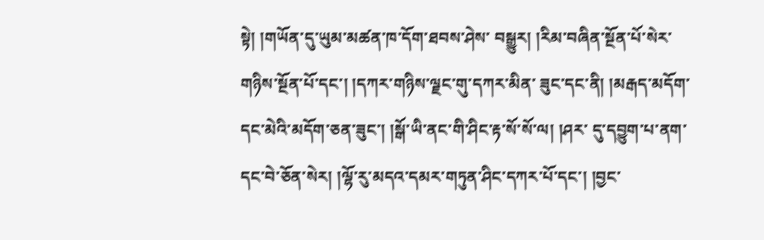སྟེ། །གཡོན་དུ་ཡུམ་མཚན་ཁ་དོག་ཐབས་ཤེས་ བསྒྱུར། །རིམ་བཞིན་སྔོན་པོ་སེར་གཉིས་སྔོན་པོ་དང་། །དཀར་གཉིས་ལྗང་གུ་དཀར་མིན་ ཟུང་དང་ནི། །མརྒད་མདོག་དང་མེའི་མདོག་ཅན་ཟུང་། །སྒོ་ཡི་ནང་གི་ཤིང་རྟ་སོ་སོ་ལ། །ཤར་ དུ་དབྱུག་པ་ནག་དང་བེ་ཅོན་སེར། །ལྷོ་རུ་མདའ་དམར་གཏུན་ཤིང་དཀར་པོ་དང་། །བྱང་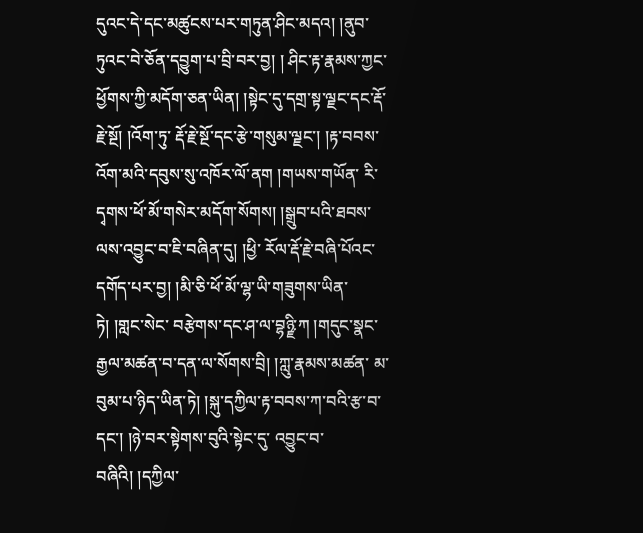དུའང་དེ་དང་མཚུངས་པར་གཏུན་ཤིང་མདའ། །ནུབ་ཏུའང་བེ་ཅོན་དབྱུག་པ་བྲི་བར་བྱ། ། ཤིང་རྟ་རྣམས་ཀྱང་ཕྱོགས་ཀྱི་མདོག་ཅན་ཡིན། །སྟེང་དུ་དགྲ་སྟ་ལྗང་དང་རྡོ་རྗེ་སྔོ། །འོག་ཏུ་ རྡོ་རྗེ་སྔོ་དང་རྩེ་གསུམ་ལྗང་། །རྟ་བབས་འོག་མའི་དབུས་སུ་འཁོར་ལོ་ནག །གཡས་གཡོན་ རི་དྭགས་ཕོ་མོ་གསེར་མདོག་སོགས། །སྒྲུབ་པའི་ཐབས་ལས་འབྱུང་བ་ཇི་བཞིན་དུ། །ཕྱི་ རོལ་རྡོ་རྗེ་བཞི་པོའང་དགོད་པར་བྱ། །མི་ཅི་ཕོ་མོ་ལྷ་ཡི་གཟུགས་ཡིན་ཏེ། །གླང་སེང་ བརྩེགས་དང་ཤ་ལ་བྷཉྫི་ཀ །གདུང་སྣང་རྒྱལ་མཚན་བ་དན་ལ་སོགས་བྲི། །ཀླུ་རྣམས་མཚན་ མ་བུམ་པ་ཉིད་ཡིན་ཏེ། །སྐུ་དཀྱིལ་རྟ་བབས་ཀ་བའི་རྩ་བ་དང་། །ཉེ་བར་སྟེགས་བུའི་སྟེང་དུ་ འབྱུང་བ་བཞིའི། །དཀྱིལ་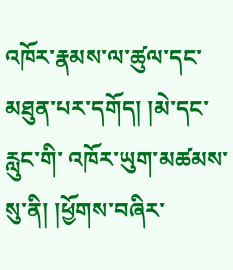འཁོར་རྣམས་ལ་ཚུལ་དང་མཐུན་པར་དགོད། །མེ་དང་རླུང་གི་ འཁོར་ཡུག་མཚམས་སུ་ནི། །ཕྱོགས་བཞིར་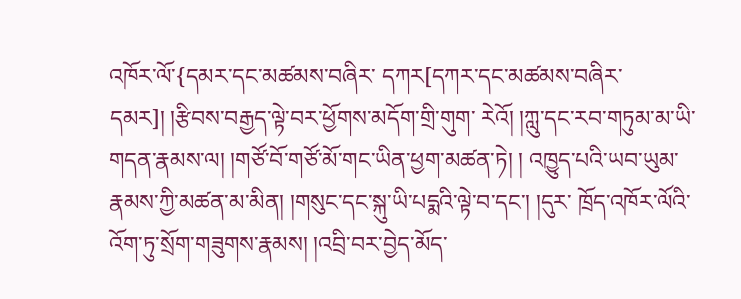འཁོར་ལོ་{དམར་དང་མཚམས་བཞིར་ དཀར[དཀར་དང་མཚམས་བཞིར་དམར]། །རྩིབས་བརྒྱད་ལྟེ་བར་ཕྱོགས་མདོག་གྲི་གུག་ རེའོ། །ཀླུ་དང་རབ་གཏུམ་མ་ཡི་གདན་རྣམས་ལ། །གཙོ་བོ་གཙོ་མོ་གང་ཡིན་ཕྱག་མཚན་ཏེ། ། འཁྱུད་པའི་ཡབ་ཡུམ་རྣམས་ཀྱི་མཚན་མ་མིན། །གསུང་དང་སྐུ་ཡི་པདྨའི་ལྟེ་བ་དང་། །དུར་ ཁྲོད་འཁོར་ལོའི་འོག་ཏུ་སྲོག་གཟུགས་རྣམས། །འབྲི་བར་བྱེད་མོད་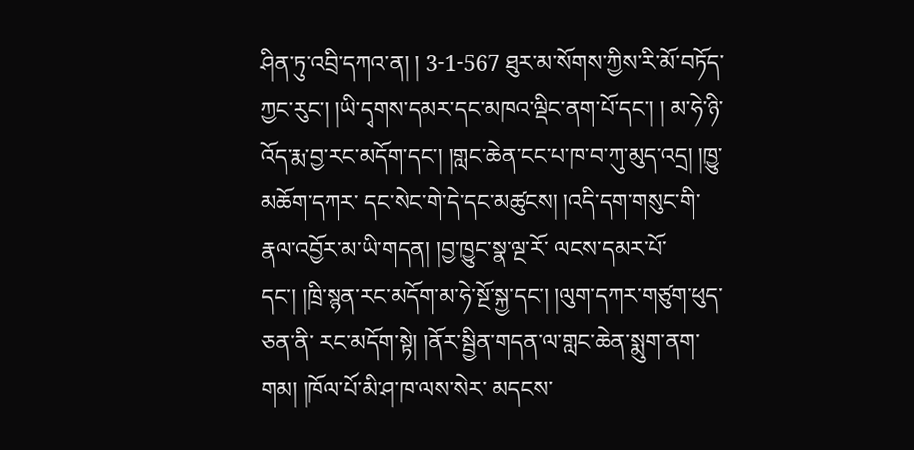ཤིན་ཏུ་འབྲི་དཀའ་ན། ། 3-1-567 ཐུར་མ་སོགས་ཀྱིས་རི་མོ་བཏོད་ཀྱང་རུང་། །ཡི་དྭགས་དམར་དང་མཁའ་ལྡིང་ནག་པོ་དང་། ། མ་ཧེ་ཉི་འོད་རྨ་བྱ་རང་མདོག་དང་། །གླང་ཆེན་ངང་པ་ཁ་བ་ཀུ་མུད་འདྲ། །ཁྱུ་མཆོག་དཀར་ དང་སེང་གེ་དེ་དང་མཚུངས། །འདི་དག་གསུང་གི་རྣལ་འབྱོར་མ་ཡི་གདན། །བྱ་ཁྱུང་སྣ་ལྔ་རོ་ ལངས་དམར་པོ་དང་། །ཁྲི་སྙན་རང་མདོག་མ་ཧེ་སྔོ་སྐྱ་དང་། །ལུག་དཀར་གཙུག་ཕུད་ཅན་ནི་ རང་མདོག་སྟེ། །ནོར་སྦྱིན་གདན་ལ་གླང་ཆེན་སྨུག་ནག་གམ། །ཁོལ་པོ་མི་ཤ་ཁ་ལས་སེར་ མདངས་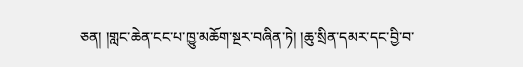ཅན། །གླང་ཆེན་ངང་པ་ཁྱུ་མཆོག་སྔར་བཞིན་ཏེ། །ཆུ་སྲིན་དམར་དང་བྱི་བ་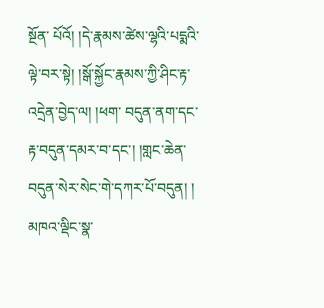སྔོན་ པོའོ། །དེ་རྣམས་ཚེས་ལྷའི་པདྨའི་ལྟེ་བར་སྟེ། །སྒོ་སྐྱོང་རྣམས་ཀྱི་ཤིང་རྟ་འདྲེན་བྱེད་ལ། །ཕག་ བདུན་ནག་དང་རྟ་བདུན་དམར་བ་དང་། །གླང་ཆེན་བདུན་སེར་སེང་གེ་དཀར་པོ་བདུན། ། མཁའ་ལྡིང་སྣ་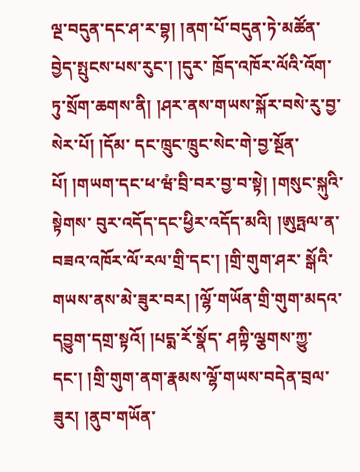ལྔ་བདུན་དང་ཤ་ར་བྷ། །ནག་པོ་བདུན་ཏེ་མཚོན་བྱེད་སྤུངས་པས་རུང་། །དུར་ ཁྲོད་འཁོར་ལོའི་འོག་ཏུ་སྲོག་ཆགས་ནི། །ཤར་ནས་གཡས་སྐོར་བསེ་རུ་བྱ་སེར་པོ། །དོམ་ དང་ཁྲུང་ཁྲུང་སེང་གེ་བྱ་སྔོན་པོ། །གཡག་དང་ཕ་ཝཾ་བྲི་བར་བྱ་བ་སྟེ། །གསུང་སྐུའི་སྟེགས་ བུར་འདོད་དང་ཕྱིར་འདོད་མའི། །ཨུཏྤལ་ན་བཟའ་འཁོར་ལོ་རལ་གྲི་དང་། །གྲི་གུག་ཤར་ སྒོའི་གཡས་ནས་མེ་ཟུར་བར། །ལྷོ་གཡོན་གྲི་གུག་མདའ་དབྱུག་དགྲ་སྟའོ། །པདྨ་རོ་སྣོད་ ཤཀྟི་ལྕགས་ཀྱུ་དང་། །གྲི་གུག་ནག་རྣམས་ལྷོ་གཡས་བདེན་བྲལ་ཟུར། །ནུབ་གཡོན་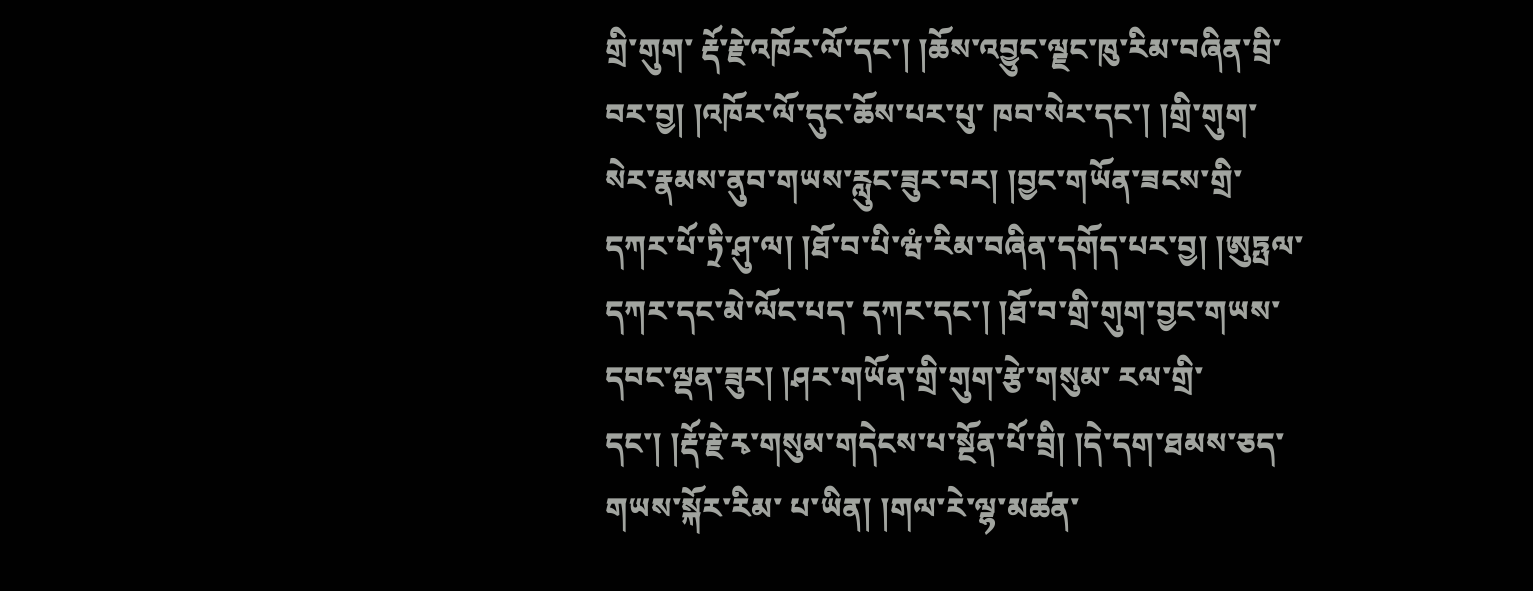གྲི་གུག་ རྡོ་རྗེ་འཁོར་ལོ་དང་། །ཆོས་འབྱུང་ལྗང་ཁུ་རིམ་བཞིན་བྲི་བར་བྱ། །འཁོར་ལོ་དུང་ཆོས་པར་པུ་ ཁབ་སེར་དང་། །གྲི་གུག་སེར་རྣམས་ནུབ་གཡས་རླུང་ཟུར་བར། །བྱང་གཡོན་ཟངས་གྲི་ དཀར་པོ་ཏྲི་ཤུ་ལ། །ཐོ་བ་པི་ཝཾ་རིམ་བཞིན་དགོད་པར་བྱ། །ཨུཏྤལ་དཀར་དང་མེ་ལོང་པད་ དཀར་དང་། །ཐོ་བ་གྲི་གུག་བྱང་གཡས་དབང་ལྡན་ཟུར། །ཤར་གཡོན་གྲི་གུག་རྩེ་གསུམ་ རལ་གྲི་དང་། །རྡོ་རྗེ་རྭ་གསུམ་གདེངས་པ་སྔོན་པོ་བྲི། །དེ་དག་ཐམས་ཅད་གཡས་སྐོར་རིམ་ པ་ཡིན། །གལ་རེ་ལྷ་མཚན་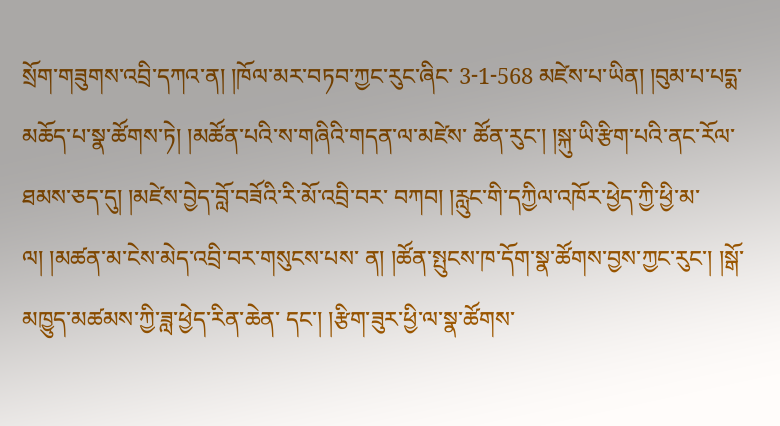སྲོག་གཟུགས་འབྲི་དཀའ་ན། །ཁོལ་མར་བཏབ་ཀྱང་རུང་ཞིང་ 3-1-568 མཛེས་པ་ཡིན། །བུམ་པ་པདྨ་མཆོད་པ་སྣ་ཚོགས་ཏེ། །མཚོན་པའི་ས་གཞིའི་གདན་ལ་མཛེས་ ཚོན་རུང་། །སྐུ་ཡི་རྩིག་པའི་ནང་རོལ་ཐམས་ཅད་དུ། །མཛེས་བྱེད་བློ་བཟོའི་རི་མོ་འབྲི་བར་ བཀབ། །རླུང་གི་དཀྱིལ་འཁོར་ཕྱེད་ཀྱི་ཕྱི་མ་ལ། །མཚན་མ་ངེས་མེད་འབྲི་བར་གསུངས་པས་ ན། །ཚོན་སྤུངས་ཁ་དོག་སྣ་ཚོགས་བྱས་ཀྱང་རུང་། །སྒོ་མཁྱུད་མཚམས་ཀྱི་ཟླ་ཕྱེད་རིན་ཆེན་ དང་། །རྩིག་ཟུར་ཕྱི་ལ་སྣ་ཚོགས་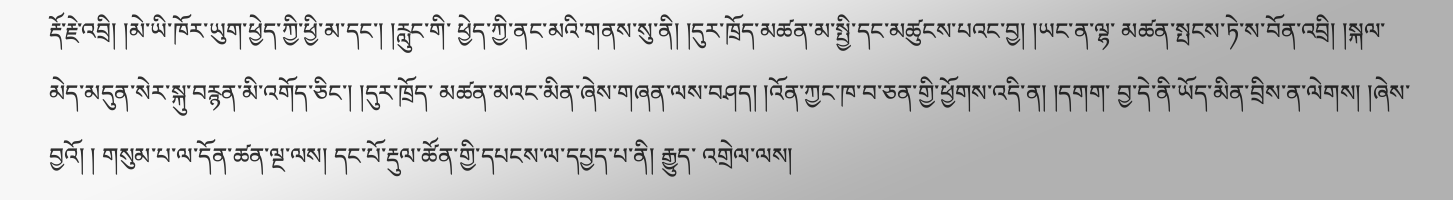རྡོ་རྗེ་འབྲི། །མེ་ཡི་ཁོར་ཡུག་ཕྱེད་ཀྱི་ཕྱི་མ་དང་། །རླུང་གི་ ཕྱེད་ཀྱི་ནང་མའི་གནས་སུ་ནི། །དུར་ཁྲོད་མཚན་མ་སྤྱི་དང་མཚུངས་པའང་བྱ། །ཡང་ན་ལྷ་ མཚན་སྤངས་ཏེ་ས་བོན་འབྲི། །སྐལ་མེད་མདུན་སེར་སྐུ་བརྙན་མི་འགོད་ཅིང་། །དུར་ཁྲོད་ མཚན་མའང་མིན་ཞེས་གཞན་ལས་བཤད། །འོན་ཀྱང་ཁ་བ་ཅན་གྱི་ཕྱོགས་འདི་ན། །དགག་ བྱ་དེ་ནི་ཡོད་མིན་བྲིས་ན་ལེགས། །ཞེས་བྱའོ། ། གསུམ་པ་ལ་དོན་ཚན་ལྔ་ལས། དང་པོ་རྡུལ་ཚོན་གྱི་དཔངས་ལ་དཔྱད་པ་ནི། རྒྱུད་ འགྲེལ་ལས།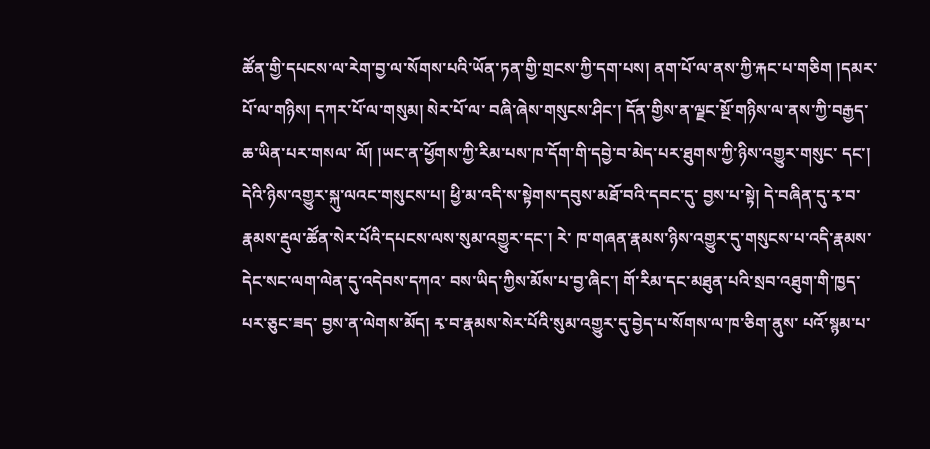ཚོན་གྱི་དཔངས་ལ་རེག་བྱ་ལ་སོགས་པའི་ཡོན་ཏན་གྱི་གྲངས་ཀྱི་དག་པས། ནག་པོ་ལ་ནས་ཀྱི་རྐང་པ་གཅིག །དམར་པོ་ལ་གཉིས། དཀར་པོ་ལ་གསུམ། སེར་པོ་ལ་ བཞི་ཞེས་གསུངས་ཤིང་། དོན་གྱིས་ན་ལྗང་སྔོ་གཉིས་ལ་ནས་ཀྱི་བརྒྱད་ཆ་ཡིན་པར་གསལ་ ལོ། །ཡང་ན་ཕྱོགས་ཀྱི་རིམ་པས་ཁ་དོག་གི་དབྱེ་བ་མེད་པར་ཐུགས་ཀྱི་ཉིས་འགྱུར་གསུང་ དང་། དེའི་ཉིས་འགྱུར་སྐུ་ལའང་གསུངས་པ། ཕྱི་མ་འདི་ས་སྟེགས་དབུས་མཐོ་བའི་དབང་དུ་ བྱས་པ་སྟེ། དེ་བཞིན་དུ་རྭ་བ་རྣམས་རྡུལ་ཚོན་སེར་པོའི་དཔངས་ལས་སུམ་འགྱུར་དང་། རེ་ ཁ་གཞན་རྣམས་ཉིས་འགྱུར་དུ་གསུངས་པ་འདི་རྣམས་དེང་སང་ལག་ལེན་དུ་འདེབས་དཀའ་ བས་ཡིད་ཀྱིས་མོས་པ་བྱ་ཞིང་། གོ་རིམ་དང་མཐུན་པའི་སྲབ་འཐུག་གི་ཁྱད་པར་ཅུང་ཟད་ བྱས་ན་ལེགས་མོད། རྭ་བ་རྣམས་སེར་པོའི་སུམ་འགྱུར་དུ་བྱེད་པ་སོགས་ལ་ཁ་ཅིག་ནུས་ པའོ་སྙམ་པ་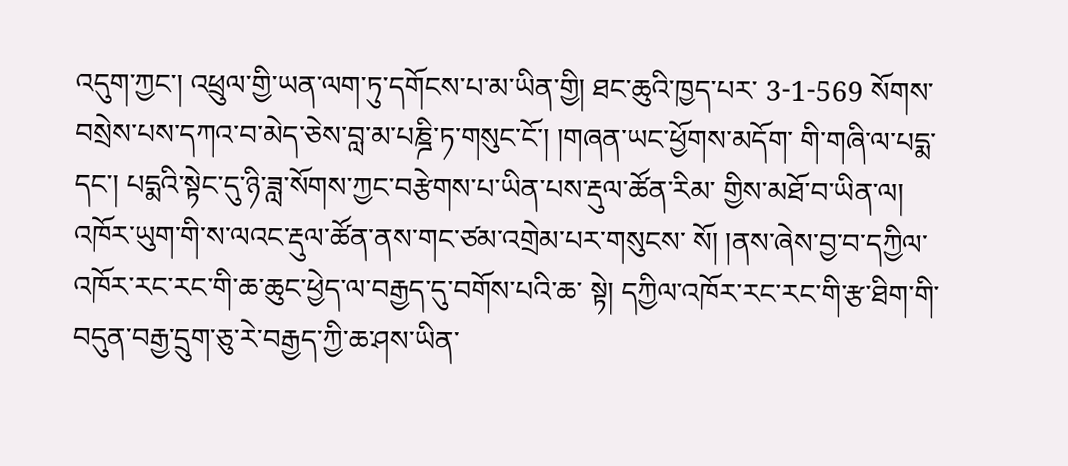འདུག་ཀྱང་། འཕྲུལ་གྱི་ཡན་ལག་ཏུ་དགོངས་པ་མ་ཡིན་གྱི། ཐང་ཆུའི་ཁྱད་པར་ 3-1-569 སོགས་བསྲེས་པས་དཀའ་བ་མེད་ཅེས་བླ་མ་པཎྜི་ཏ་གསུང་ངོ་། །གཞན་ཡང་ཕྱོགས་མདོག་ གི་གཞི་ལ་པདྨ་དང་། པདྨའི་སྟེང་དུ་ཉི་ཟླ་སོགས་ཀྱང་བརྩེགས་པ་ཡིན་པས་རྡུལ་ཚོན་རིམ་ གྱིས་མཐོ་བ་ཡིན་ལ། འཁོར་ཡུག་གི་ས་ལའང་རྡུལ་ཚོན་ནས་གང་ཙམ་འགྲེམ་པར་གསུངས་ སོ། །ནས་ཞེས་བྱ་བ་དཀྱིལ་འཁོར་རང་རང་གི་ཆ་ཆུང་ཕྱེད་ལ་བརྒྱད་དུ་བགོས་པའི་ཆ་ སྟེ། དཀྱིལ་འཁོར་རང་རང་གི་རྩ་ཐིག་གི་བདུན་བརྒྱ་དྲུག་ཅུ་རེ་བརྒྱད་ཀྱི་ཆ་ཤས་ཡིན་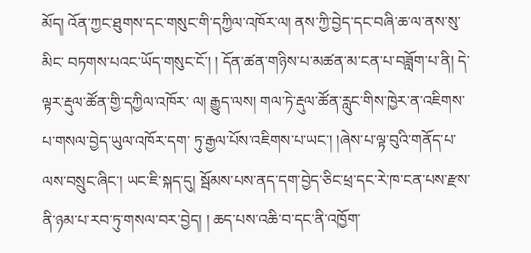མོད། འོན་ཀྱང་ཐུགས་དང་གསུང་གི་དཀྱིལ་འཁོར་ལ། ནས་ཀྱི་བྱེད་དང་བཞི་ཆ་ལ་ནས་སུ་མིང་ བཏགས་པའང་ཡོད་གསུང་ངོ་། ། དོན་ཚན་གཉིས་པ་མཚན་མ་ངན་པ་བཟློག་པ་ནི། དེ་ལྟར་རྡུལ་ཚོན་གྱི་དཀྱིལ་འཁོར་ ལ། རྒྱུད་ལས། གལ་ཏེ་རྡུལ་ཚོན་རླུང་གིས་ཁྱེར་ན་འཇིགས་པ་གསལ་བྱེད་ཡུལ་འཁོར་དག་ ཏུ་རྒྱལ་པོས་འཇིགས་པ་ཡང་། །ཞེས་པ་ལྟ་བུའི་གནོད་པ་ལས་བསྲུང་ཞིང་། ཡང་ཇི་སྐད་དུ། སྦོམས་པས་ནད་དག་བྱེད་ཅིང་ཕྲ་དང་རེ་ཁ་ངན་པས་རྫས་ནི་ཉམ་པ་རབ་ཏུ་གསལ་བར་བྱེད། ། ཆད་པས་འཆི་བ་དང་ནི་འཁྱོག་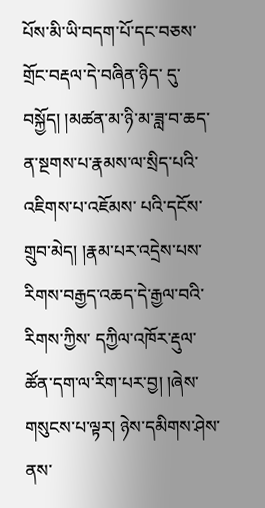པོས་མི་ཡི་བདག་པོ་དང་བཅས་གྲོང་བརྡལ་དེ་བཞིན་ཉིད་ དུ་བསྐྱོད། །མཚན་མ་ཉི་མ་ཟླ་བ་ཆད་ན་སྔགས་པ་རྣམས་ལ་སྲིད་པའི་འཇིགས་པ་འཇོམས་ པའི་དངོས་གྲུབ་མེད། །རྣམ་པར་འདྲེས་པས་རིགས་བརྒྱད་འཆད་དེ་རྒྱལ་བའི་རིགས་ཀྱིས་ དཀྱིལ་འཁོར་རྡུལ་ཚོན་དག་ལ་རིག་པར་བྱ། །ཞེས་གསུངས་པ་ལྟར། ཉེས་དམིགས་ཤེས་ ནས་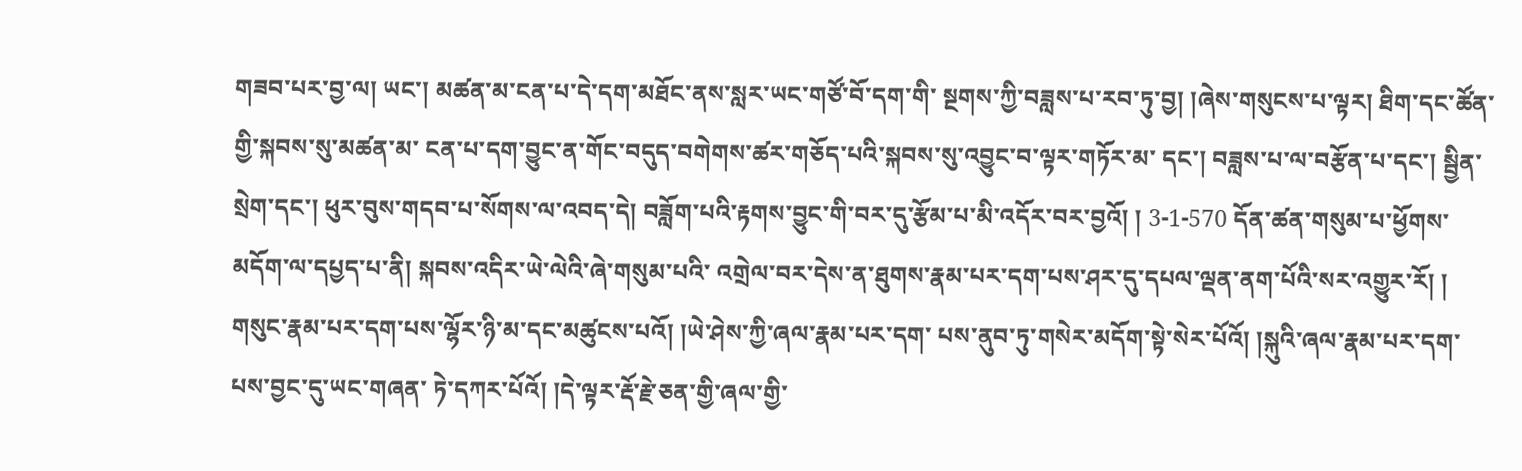གཟབ་པར་བྱ་ལ། ཡང་། མཚན་མ་ངན་པ་དེ་དག་མཐོང་ནས་སླར་ཡང་གཙོ་བོ་དག་གི་ སྔགས་ཀྱི་བཟླས་པ་རབ་ཏུ་བྱ། །ཞེས་གསུངས་པ་ལྟར། ཐིག་དང་ཚོན་གྱི་སྐབས་སུ་མཚན་མ་ ངན་པ་དག་བྱུང་ན་གོང་བདུད་བགེགས་ཚར་གཅོད་པའི་སྐབས་སུ་འབྱུང་བ་ལྟར་གཏོར་མ་ དང་། བཟླས་པ་ལ་བརྩོན་པ་དང་། སྦྱིན་སྲེག་དང་། ཕུར་བུས་གདབ་པ་སོགས་ལ་འབད་དེ། བཟློག་པའི་རྟགས་བྱུང་གི་བར་དུ་རྩོམ་པ་མི་འདོར་བར་བྱའོ། ། 3-1-570 དོན་ཚན་གསུམ་པ་ཕྱོགས་མདོག་ལ་དཔྱད་པ་ནི། སྐབས་འདིར་ཡེ་ལེའི་ཞེ་གསུམ་པའི་ འགྲེལ་བར་དེས་ན་ཐུགས་རྣམ་པར་དག་པས་ཤར་དུ་དཔལ་ལྡན་ནག་པོའི་སར་འགྱུར་རོ། ། གསུང་རྣམ་པར་དག་པས་ལྷོར་ཉི་མ་དང་མཚུངས་པའོ། །ཡེ་ཤེས་ཀྱི་ཞལ་རྣམ་པར་དག་ པས་ནུབ་ཏུ་གསེར་མདོག་སྟེ་སེར་པོའོ། །སྐུའི་ཞལ་རྣམ་པར་དག་པས་བྱང་དུ་ཡང་གཞན་ ཏེ་དཀར་པོའོ། །དེ་ལྟར་རྡོ་རྗེ་ཅན་གྱི་ཞལ་གྱི་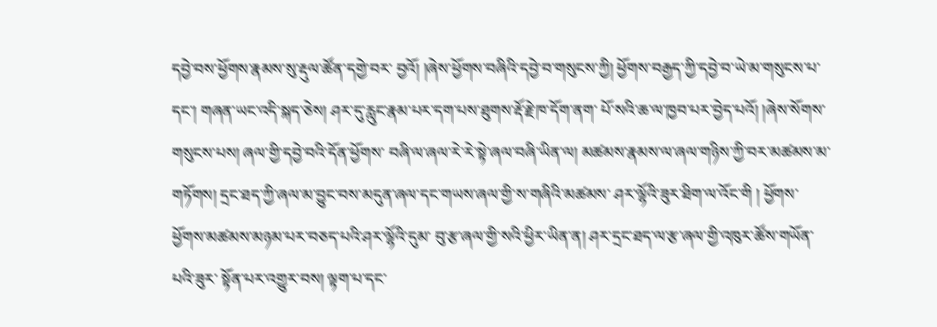དབྱེ་བས་ཕྱོགས་རྣམས་སུ་རྡུལ་ཚོན་དགྱེ་བར་ བྱའོ། །ཞེས་ཕྱོགས་བཞིའི་དབྱེ་བ་གསུངས་ཀྱི། ཕྱོགས་བརྒྱད་ཀྱི་དབྱེ་བ་ཡེ་མ་གསུངས་པ་ དང་། གཞན་ཡང་འདི་སྐད་ཅེས། ཤར་དུ་རླུང་རྣམ་པར་དག་པས་ཐུགས་རྡོ་རྗེ་ཁ་དོག་ནག་ པོ་སའི་ཆ་ལ་ཁྱབ་པར་བྱེད་པའོ། །ཞེས་སོགས་གསུངས་པས། ཞལ་གྱི་དབྱེ་བའི་དོན་ཕྱོགས་ བཞི་ལ་ཞལ་རེ་རེ་སྟེ་ཞལ་བཞི་ཡིན་ལ། མཚམས་རྣམས་ལ་ཞལ་གཉིས་ཀྱི་བར་མཚམས་མ་ གཏོགས། དྲང་ཐད་ཀྱི་ཞལ་མ་བྱུང་བས་མདུན་ཞལ་དང་གཡས་ཞལ་གྱི་ས་གཞིའི་མཚམས་ ཤར་ལྷོའི་ཟུར་ཐིག་ལ་འོང་གི ། ཕྱོགས་ཕྱོགས་མཚམས་མཉམ་པར་བཅད་པའི་ཤར་ལྷོའི་དུམ་ བུ་རྩ་ཞལ་གྱི་སའི་ཕྱིར་ཡིན་ན། ཤར་དྲང་ཐད་ལ་རྩ་ཞལ་གྱི་འཁུར་ཚོས་གཡོན་པའི་ཟུར་ སྟོན་པར་འགྱུར་བས། ལྟག་པ་དང་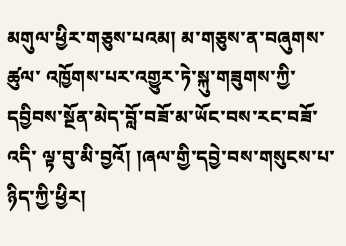མགུལ་ཕྱིར་གཅུས་པའམ། མ་གཅུས་ན་བཞུགས་ཚུལ་ འཁྱོགས་པར་འགྱུར་ཏེ་སྐུ་གཟུགས་ཀྱི་དབྱིབས་སྔོན་མེད་བློ་བཟོ་མ་ཡོང་བས་རང་བཟོ་འདི་ ལྟ་བུ་མི་བྱའོ། །ཞལ་གྱི་དབྱེ་བས་གསུངས་པ་ཉིད་ཀྱི་ཕྱིར།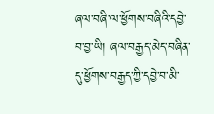ཞལ་བཞི་ལ་ཕྱོགས་བཞིའི་དབྱེ་ བ་བྱ་ཡི། ཞལ་བརྒྱད་མེད་བཞིན་དུ་ཕྱོགས་བརྒྱད་ཀྱི་དབྱེ་བ་མི་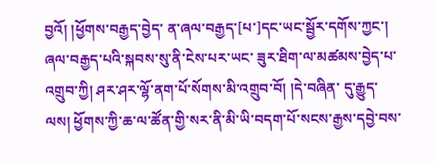བྱའོ། །ཕྱོགས་བརྒྱད་བྱེད་ ན་ཞལ་བརྒྱད་[པ་]དང་ཡང་སྦྱོར་དགོས་ཀྱང་། ཞལ་བརྒྱད་པའི་སྐབས་སུ་ནི་ངེས་པར་ཡང་ ཟུར་ཐིག་ལ་མཚམས་བྱེད་པ་འགྲུབ་ཀྱི། ཤར་ཤར་ལྷོ་ནག་པོ་སོགས་མི་འགྲུབ་བོ། །དེ་བཞིན་ དུ་རྒྱུད་ལས། ཕྱོགས་ཀྱི་ཆ་ལ་ཚོན་གྱི་སར་ནི་མི་ཡི་བདག་པོ་སངས་རྒྱས་དབྱེ་བས་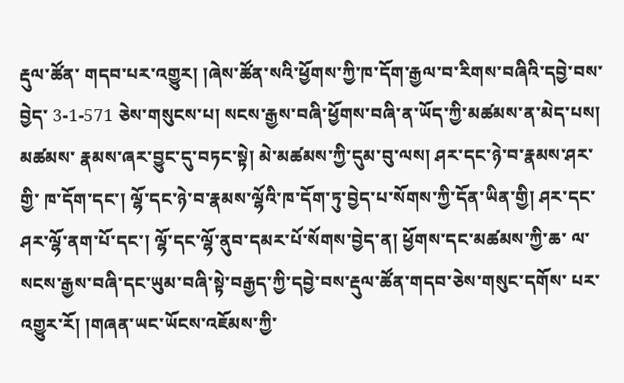རྡུལ་ཚོན་ གདབ་པར་འགྱུར། །ཞེས་ཚོན་སའི་ཕྱོགས་ཀྱི་ཁ་དོག་རྒྱལ་བ་རིགས་བཞིའི་དབྱེ་བས་བྱེད་ 3-1-571 ཅེས་གསུངས་པ། སངས་རྒྱས་བཞི་ཕྱོགས་བཞི་ན་ཡོད་ཀྱི་མཚམས་ན་མེད་པས། མཚམས་ རྣམས་ཞར་བྱུང་དུ་བཏང་སྟེ། མེ་མཚམས་ཀྱི་དུམ་བུ་ལས། ཤར་དང་ཉེ་བ་རྣམས་ཤར་གྱི་ ཁ་དོག་དང་། ལྷོ་དང་ཉེ་བ་རྣམས་ལྷོའི་ཁ་དོག་ཏུ་བྱེད་པ་སོགས་ཀྱི་དོན་ཡིན་གྱི། ཤར་དང་ ཤར་ལྷོ་ནག་པོ་དང་། ལྷོ་དང་ལྷོ་ནུབ་དམར་པོ་སོགས་བྱེད་ན། ཕྱོགས་དང་མཚམས་ཀྱི་ཆ་ ལ་སངས་རྒྱས་བཞི་དང་ཡུམ་བཞི་སྟེ་བརྒྱད་ཀྱི་དབྱེ་བས་རྡུལ་ཚོན་གདབ་ཅེས་གསུང་དགོས་ པར་འགྱུར་རོ། །གཞན་ཡང་ཡོངས་འཇོམས་ཀྱི་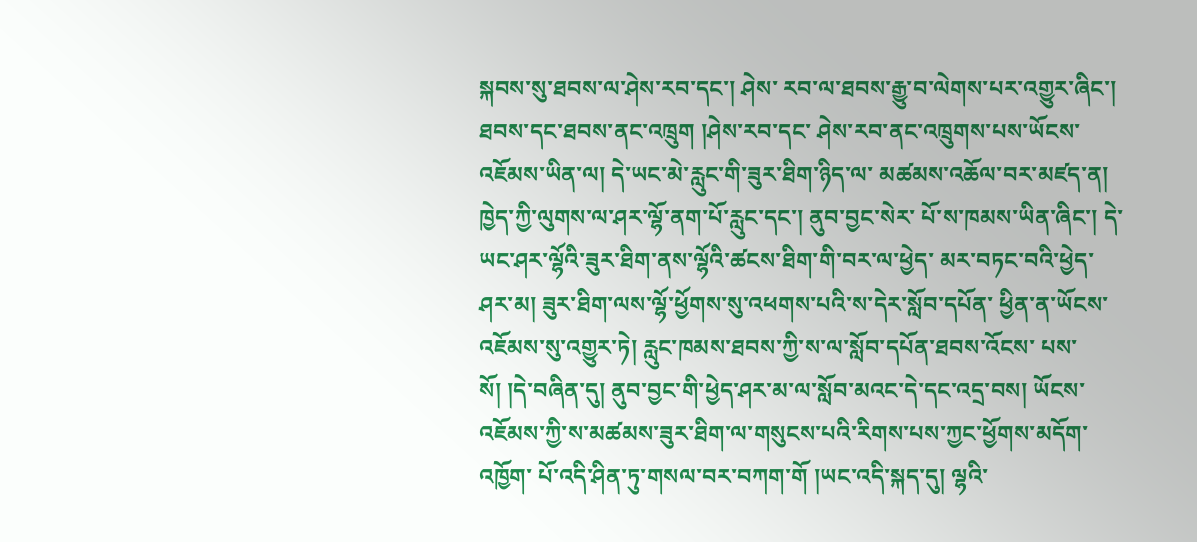སྐབས་སུ་ཐབས་ལ་ཤེས་རབ་དང་། ཤེས་ རབ་ལ་ཐབས་རྒྱུ་བ་ལེགས་པར་འགྱུར་ཞིང་། ཐབས་དང་ཐབས་ནང་འཁྲུག །ཤེས་རབ་དང་ ཤེས་རབ་ནང་འཁྲུགས་པས་ཡོངས་འཇོམས་ཡིན་ལ། དེ་ཡང་མེ་རླུང་གི་ཟུར་ཐིག་ཉིད་ལ་ མཚམས་འཆོལ་བར་མཛད་ན། ཁྱེད་ཀྱི་ལུགས་ལ་ཤར་ལྷོ་ནག་པོ་རླུང་དང་། ནུབ་བྱང་སེར་ པོ་ས་ཁམས་ཡིན་ཞིང་། དེ་ཡང་ཤར་ལྷོའི་ཟུར་ཐིག་ནས་ལྷོའི་ཚངས་ཐིག་གི་བར་ལ་ཕྱེད་ མར་བཏང་བའི་ཕྱེད་ཤར་མ། ཟུར་ཐིག་ལས་ལྷོ་ཕྱོགས་སུ་འཕགས་པའི་ས་དེར་སློབ་དཔོན་ ཕྱིན་ན་ཡོངས་འཇོམས་སུ་འགྱུར་ཏེ། རླུང་ཁམས་ཐབས་ཀྱི་ས་ལ་སློབ་དཔོན་ཐབས་འོངས་ པས་སོ། །དེ་བཞིན་དུ། ནུབ་བྱང་གི་ཕྱེད་ཤར་མ་ལ་སློབ་མའང་དེ་དང་འདྲ་བས། ཡོངས་ འཇོམས་ཀྱི་ས་མཚམས་ཟུར་ཐིག་ལ་གསུངས་པའི་རིགས་པས་ཀྱང་ཕྱོགས་མདོག་འཁྱོག་ པོ་འདི་ཤིན་ཏུ་གསལ་བར་བཀག་གོ །ཡང་འདི་སྐད་དུ། ལྷའི་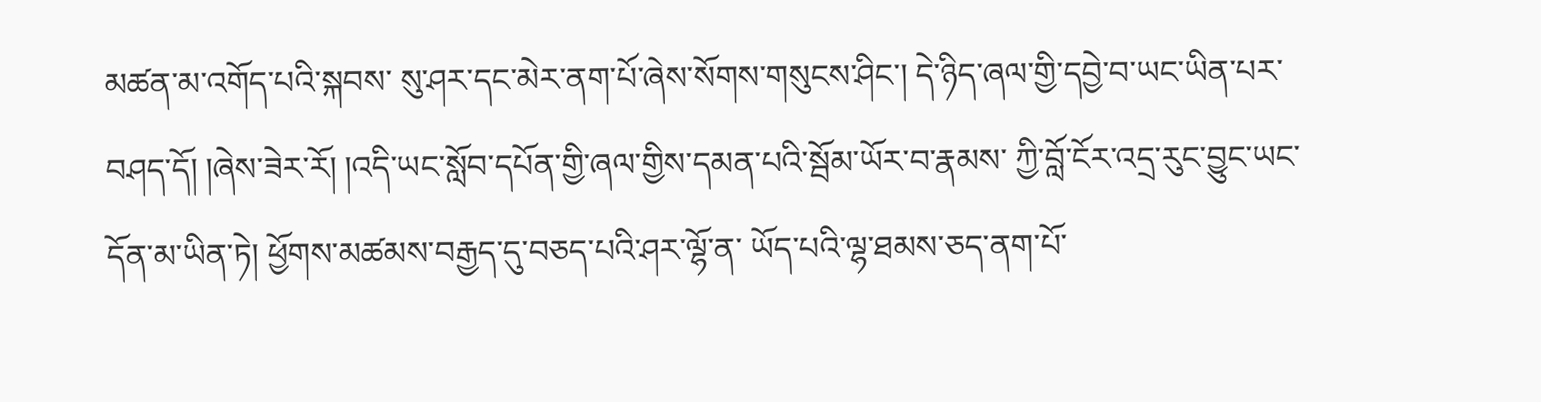མཚན་མ་འགོད་པའི་སྐབས་ སུ་ཤར་དང་མེར་ནག་པོ་ཞེས་སོགས་གསུངས་ཤིང་། དེ་ཉིད་ཞལ་གྱི་དབྱེ་བ་ཡང་ཡིན་པར་ བཤད་དོ། །ཞེས་ཟེར་རོ། །འདི་ཡང་སློབ་དཔོན་གྱི་ཞལ་གྱིས་དམན་པའི་སྦོམ་ཡོར་བ་རྣམས་ ཀྱི་བློ་ངོར་འདྲ་རུང་བྱུང་ཡང་དོན་མ་ཡིན་ཏེ། ཕྱོགས་མཚམས་བརྒྱད་དུ་བཅད་པའི་ཤར་ལྷོ་ན་ ཡོད་པའི་ལྷ་ཐམས་ཅད་ནག་པོ་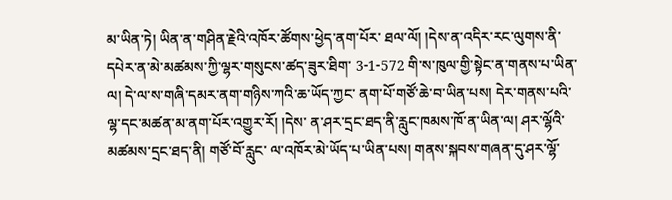མ་ཡིན་ཏེ། ཡིན་ན་གཤིན་རྗེའི་འཁོར་ཚོགས་ཕྱེད་ནག་པོར་ ཐལ་ལོ། །དེས་ན་འདིར་རང་ལུགས་ནི་དཔེར་ན་མེ་མཚམས་ཀྱི་ལྷར་གསུངས་ཚད་ཟུར་ཐིག་ 3-1-572 གི་ས་ཁུལ་གྱི་སྟེང་ན་གནས་པ་ཡིན་ལ། དེ་ལ་ས་གཞི་དམར་ནག་གཉིས་ཀའི་ཆ་ཡོད་ཀྱང་ ནག་པོ་གཙོ་ཆེ་བ་ཡིན་པས། དེར་གནས་པའི་ལྷ་དང་མཚན་མ་ནག་པོར་འགྱུར་རོ། །དེས་ ན་ཤར་དྲང་ཐད་ནི་རླུང་ཁམས་ཁོ་ན་ཡིན་ལ། ཤར་ལྷོའི་མཚམས་དྲང་ཐད་ནི། གཙོ་བོ་རླུང་ ལ་འཁོར་མེ་ཡོད་པ་ཡིན་པས། གནས་སྐབས་གཞན་དུ་ཤར་ལྷོ་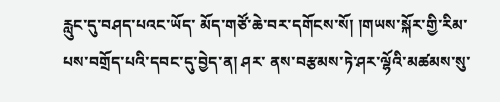རླུང་དུ་བཤད་པའང་ཡོད་ མོད་གཙོ་ཆེ་བར་དགོངས་སོ། །གཡས་སྐོར་གྱི་རིམ་པས་བགྲོད་པའི་དབང་དུ་བྱེད་ན། ཤར་ ནས་བརྩམས་ཏེ་ཤར་ལྷོའི་མཚམས་སུ་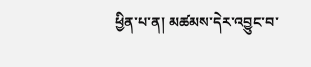ཕྱིན་པ་ན། མཚམས་དེར་འབྱུང་བ་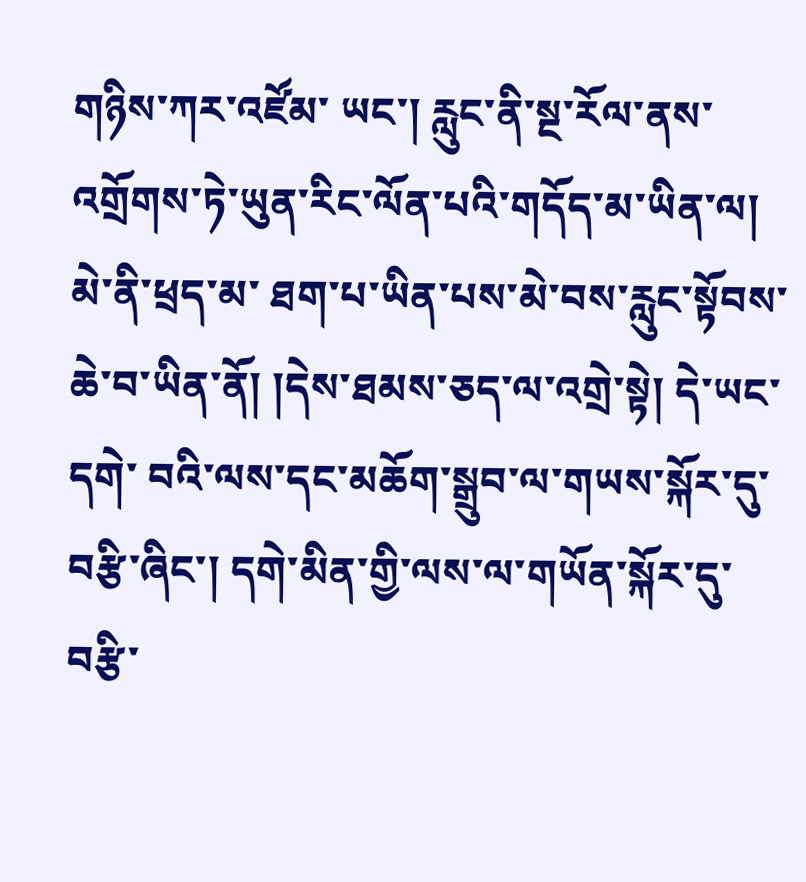གཉིས་ཀར་འཛོམ་ ཡང་། རླུང་ནི་སྔ་རོལ་ནས་འགྲོགས་ཏེ་ཡུན་རིང་ལོན་པའི་གདོད་མ་ཡིན་ལ། མེ་ནི་ཕྲད་མ་ ཐག་པ་ཡིན་པས་མེ་བས་རླུང་སྟོབས་ཆེ་བ་ཡིན་ནོ། །དེས་ཐམས་ཅད་ལ་འགྲེ་སྟེ། དེ་ཡང་དགེ་ བའི་ལས་དང་མཆོག་སྒྲུབ་ལ་གཡས་སྐོར་དུ་བརྩི་ཞིང་། དགེ་མིན་གྱི་ལས་ལ་གཡོན་སྐོར་དུ་ བརྩི་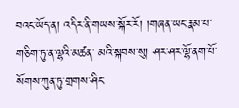བའང་ཡོད་ན། འདིར་ནི་གཡས་སྐོར་རོ། །གཞན་ཡང་རྣམ་པ་གཅིག་ཏུ་ན་ལྷའི་མཚན་ མའི་སྐབས་སུ། ཤར་ཤར་ལྷོ་ནག་པོ་སོགས་ཀུན་ཏུ་གྲགས་ཤིང་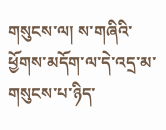གསུངས་ལ། ས་གཞིའི་ ཕྱོགས་མདོག་ལ་དེ་འདྲ་མ་གསུངས་པ་ཉིད་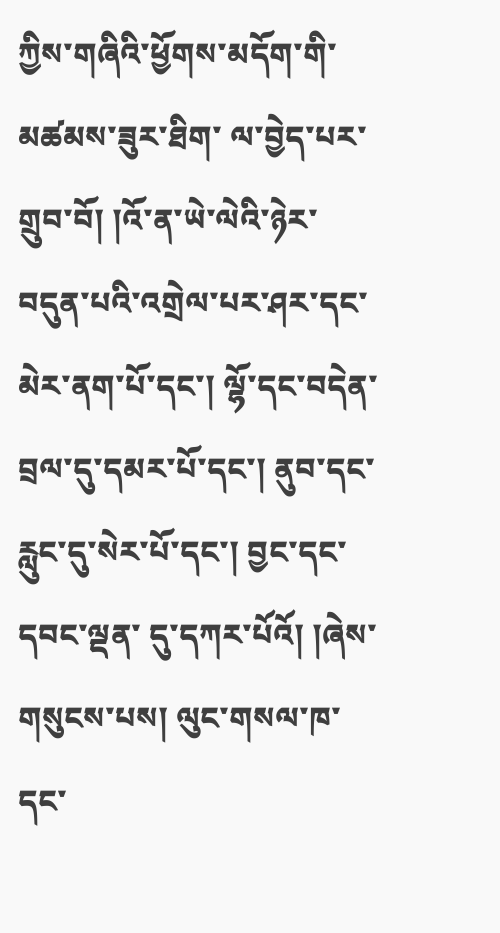ཀྱིས་གཞིའི་ཕྱོགས་མདོག་གི་མཚམས་ཟུར་ཐིག་ ལ་བྱེད་པར་གྲུབ་བོ། །འོ་ན་ཡེ་ལེའི་ཉེར་བདུན་པའི་འགྲེལ་པར་ཤར་དང་མེར་ནག་པོ་དང་། ལྷོ་དང་བདེན་བྲལ་དུ་དམར་པོ་དང་། ནུབ་དང་རླུང་དུ་སེར་པོ་དང་། བྱང་དང་དབང་ལྡན་ དུ་དཀར་པོའོ། །ཞེས་གསུངས་པས། ལུང་གསལ་ཁ་དང་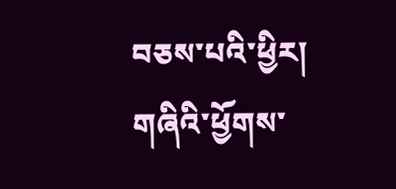བཅས་པའི་ཕྱིར། གཞིའི་ཕྱོགས་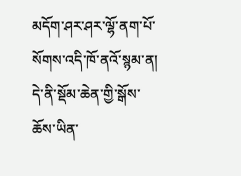མདོག་ཤར་ཤར་ལྷོ་ནག་པོ་སོགས་འདི་ཁོ་ནའོ་སྙམ་ན། དེ་ནི་སྡོམ་ཆེན་གྱི་སྒོས་ཆོས་ཡིན་